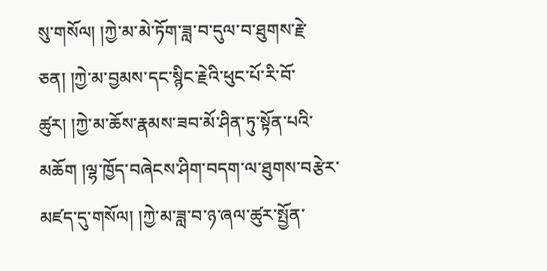སུ་གསོལ། །ཀྱེ་མ་མེ་ཏོག་ཟླ་བ་དུལ་བ་ཐུགས་རྗེ་ཅན། །ཀྱེ་མ་བྱམས་དང་སྙིང་རྗེའི་ཕུང་པོ་རི་བོ་ཚུར། །ཀྱེ་མ་ཆོས་རྣམས་ཟབ་མོ་ཤིན་ཏུ་སྟོན་པའི་མཆོག །ལྷ་ཁྱོད་བཞེངས་ཤིག་བདག་ལ་ཐུགས་བརྩེར་མཛད་དུ་གསོལ། །ཀྱེ་མ་ཟླ་བ་ཉ་ཞལ་ཚུར་སྤྱོན་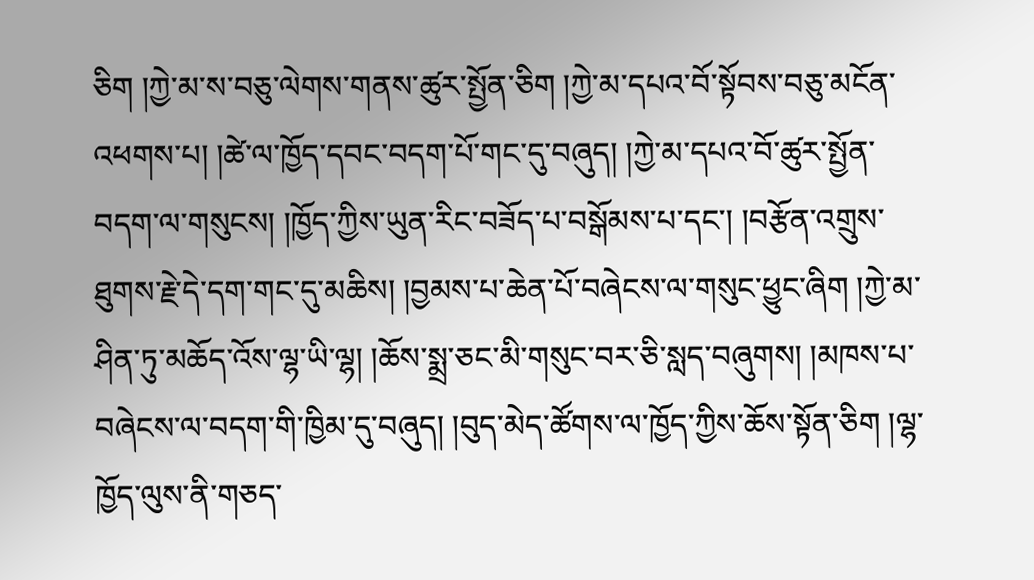ཅིག །ཀྱེ་མ་ས་བཅུ་ལེགས་གནས་ཚུར་སྤྱོན་ཅིག །ཀྱེ་མ་དཔའ་བོ་སྟོབས་བཅུ་མངོན་འཕགས་པ། །ཚེ་ལ་ཁྱོད་དབང་བདག་པོ་གང་དུ་བཞུད། །ཀྱེ་མ་དཔའ་བོ་ཚུར་སྤྱོན་བདག་ལ་གསུངས། །ཁྱོད་ཀྱིས་ཡུན་རིང་བཟོད་པ་བསྒོམས་པ་དང་། །བརྩོན་འགྲུས་ཐུགས་རྗེ་དེ་དག་གང་དུ་མཆིས། །བྱམས་པ་ཆེན་པོ་བཞེངས་ལ་གསུང་ཕྱུང་ཞིག །ཀྱེ་མ་ཤིན་ཏུ་མཆོད་འོས་ལྷ་ཡི་ལྷ། །ཆོས་སྨྲ་ཅང་མི་གསུང་བར་ཅི་སླད་བཞུགས། །མཁས་པ་བཞེངས་ལ་བདག་གི་ཁྱིམ་དུ་བཞུད། །བུད་མེད་ཚོགས་ལ་ཁྱོད་ཀྱིས་ཆོས་སྟོན་ཅིག །ལྷ་ཁྱོད་ལུས་ནི་གཅད་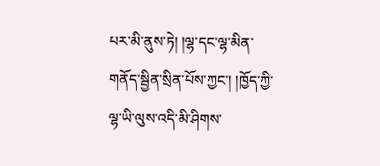པར་མི་ནུས་ཏེ། །ལྷ་དང་ལྷ་མིན་གནོད་སྦྱིན་སྲིན་པོས་ཀྱང་། །ཁྱོད་ཀྱི་ལྷ་ཡི་ལུས་འདི་མི་ཤིགས་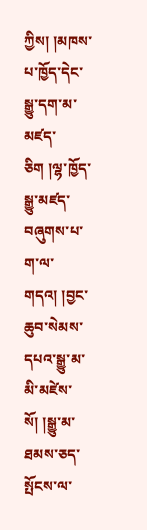ཀྱིས། །མཁས་པ་ཁྱོད་དེང་སྒྱུ་དག་མ་མཛད་ཅིག །ལྷ་ཁྱོད་སྒྱུ་མཛད་བཞུགས་པ་ག་ལ་གདའ། །བྱང་ཆུབ་སེམས་དཔའ་སྒྱུ་མ་མི་མཛེས་སོ། །སྒྱུ་མ་ཐམས་ཅད་སྤོངས་ལ་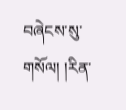བཞེངས་སུ་གསོལ། །རིན་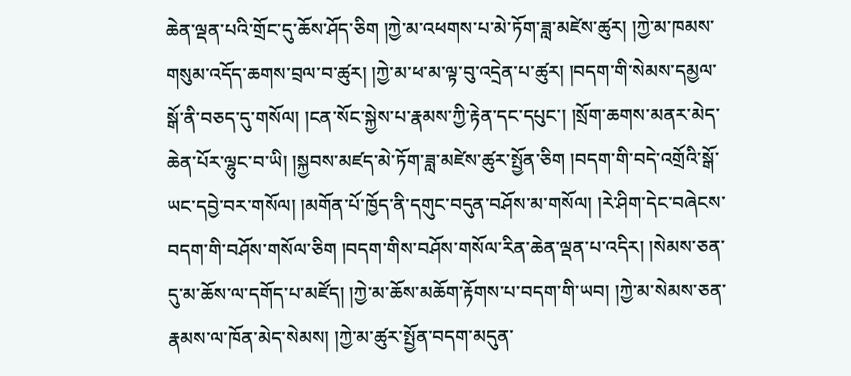ཆེན་ལྡན་པའི་གྲོང་དུ་ཆོས་ཤོད་ཅིག །ཀྱེ་མ་འཕགས་པ་མེ་ཏོག་ཟླ་མཛེས་ཚུར། །ཀྱེ་མ་ཁམས་གསུམ་འདོད་ཆགས་བྲལ་བ་ཚུར། །ཀྱེ་མ་ཕ་མ་ལྟ་བུ་འདྲེན་པ་ཚུར། །བདག་གི་སེམས་དམྱལ་སྒོ་ནི་བཅད་དུ་གསོལ། །ངན་སོང་སྐྱེས་པ་རྣམས་ཀྱི་རྟེན་དང་དཔུང་། །སྲོག་ཆགས་མནར་མེད་ཆེན་པོར་ལྷུང་བ་ཡི། །སྐྱབས་མཛད་མེ་ཏོག་ཟླ་མཛེས་ཚུར་སྤྱོན་ཅིག །བདག་གི་བདེ་འགྲོའི་སྒོ་ཡང་དབྱེ་བར་གསོལ། །མགོན་པོ་ཁྱོད་ནི་དགུང་བདུན་བཤོས་མ་གསོལ། །རེ་ཤིག་དེང་བཞེངས་བདག་གི་བཤོས་གསོལ་ཅིག །བདག་གིས་བཤོས་གསོལ་རིན་ཆེན་ལྡན་པ་འདིར། །སེམས་ཅན་དུ་མ་ཆོས་ལ་དགོད་པ་མཛོད། །ཀྱེ་མ་ཆོས་མཆོག་རྟོགས་པ་བདག་གི་ཡབ། །ཀྱེ་མ་སེམས་ཅན་རྣམས་ལ་ཁོན་མེད་སེམས། །ཀྱེ་མ་ཚུར་སྤྱོན་བདག་མདུན་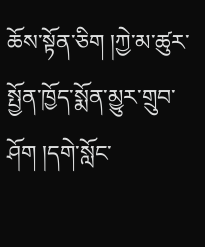ཆོས་སྟོན་ཅིག །ཀྱེ་མ་ཚུར་སྤྱོན་ཁྱོད་སྨོན་མྱུར་གྲུབ་ཤོག །དགེ་སློང་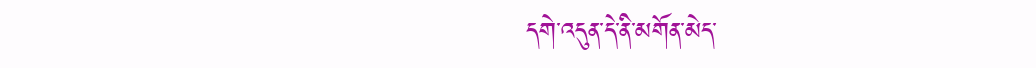དགེ་འདུན་དེ་ནི་མགོན་མེད་